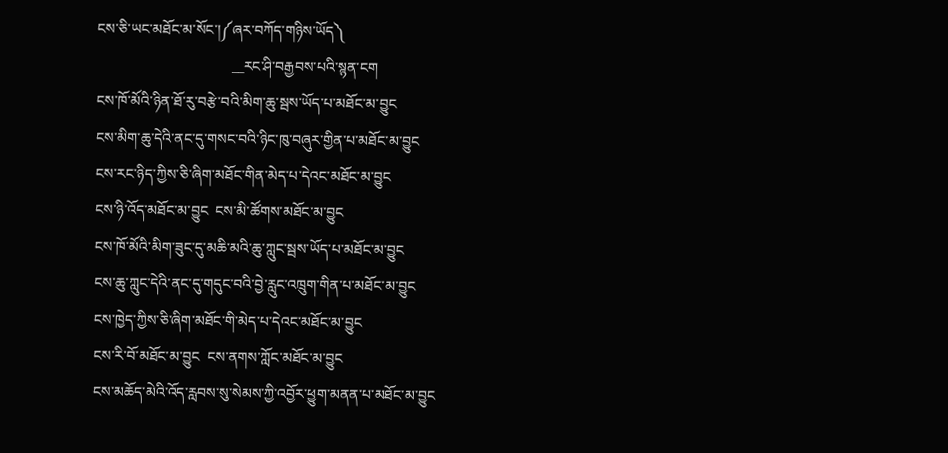ངས་ཅི་ཡང་མཐོང་མ་སོང་།༼ཞར་བཀོད་གཉིས་ཡོད༽
                                     __རང་ཤི་བརྒྱབས་པའི་སྙན་ངག
ངས་ཁོ་མོའི་ཉིན་ཐོ་རུ་བརྩེ་བའི་མིག་ཆུ་སྦས་ཡོད་པ་མཐོང་མ་བྱུང
ངས་མིག་ཆུ་དེའི་ནང་དུ་གསང་བའི་ཉིང་ཁུ་བཞུར་གྱིན་པ་མཐོང་མ་བྱུང
ངས་རང་ཉིད་ཀྱིས་ཅི་ཞིག་མཐོང་གིན་མེད་པ་དེའང་མཐོང་མ་བྱུང
ངས་ཉི་འོད་མཐོང་མ་བྱུང  ངས་མི་ཚོགས་མཐོང་མ་བྱུང
ངས་ཁོ་མོའི་མིག་ཟུང་དུ་མཆི་མའི་ཆུ་ཀླུང་སྦས་ཡོད་པ་མཐོང་མ་བྱུང
ངས་ཆུ་ཀླུང་དེའི་ནང་དུ་གདུང་བའི་བྱེ་རླུང་འཁྲུག་གིན་པ་མཐོང་མ་བྱུང
ངས་ཁྱེད་ཀྱིས་ཅི་ཞིག་མཐོང་གི་མེད་པ་དེའང་མཐོང་མ་བྱུང
ངས་རི་བོ་མཐོང་མ་བྱུང  ངས་ནགས་ཀློང་མཐོང་མ་བྱུང
ངས་མཆོད་མེའི་འོད་རླབས་སུ་སེམས་ཀྱི་འབྱོར་ཕྱུག་མནན་པ་མཐོང་མ་བྱུང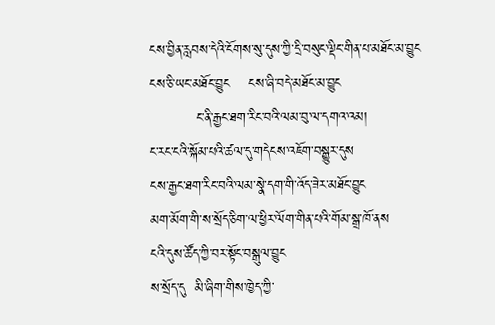ངས་བྱིན་རླབས་དེའི་ངོགས་སུ་དུས་ཀྱི་དྲི་བསུང་ལྡིང་གིན་པ་མཐོང་མ་བྱུང
ངས་ཅི་ཡང་མཐོང་བྱུང    ངས་ཞི་བདེ་མཐོང་མ་བྱུང
          ང་ནི་རྒྱང་ཐག་རིང་བའི་ལམ་བུ་ལ་དགའ་འམ།
ང་རང་ངའི་སྐོམ་པའི་ཚལ་དུ་གདེངས་འཇོག་བསྒྱུར་དུས
ངས་རྒྱང་ཐག་རིང་བའི་ལམ་སྣེ་དག་གི་འོད་ཟེར་མཐོང་བྱུང
མག་མོག་གི་ས་སྲོད་ཅིག་ལ་ཕྱིར་ལོག་གིན་པའི་གོམ་སྒྲ་ཁོ་ནས
ངའི་དུས་ཚོད་ཀྱི་བར་སྟོང་བསྒུལ་བྱུང
ས་སྲོད་དུ  མི་ཞིག་གིས་ཁྱེད་ཀྱི་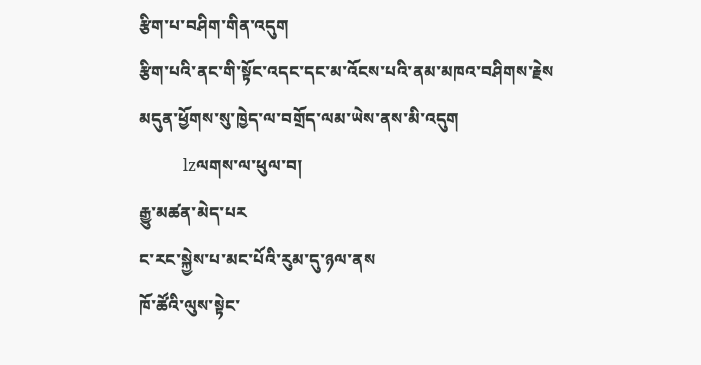རྩིག་པ་བཤིག་གིན་འདུག
རྩིག་པའི་ནང་གི་སྟོང་འདང་དང་མ་འོངས་པའི་ནམ་མཁའ་བཤིགས་རྗེས
མདུན་ཕྱོགས་སུ་ཁྱེད་ལ་བགྲོད་ལམ་ཡེས་ནས་མི་འདུག
           lzལགས་ལ་ཕུལ་བ།
རྒྱུ་མཚན་མེད་པར
ང་རང་སྐྱེས་པ་མང་པོའི་རུམ་དུ་ཉལ་ནས
ཁོ་ཚོའི་ལུས་སྟེང་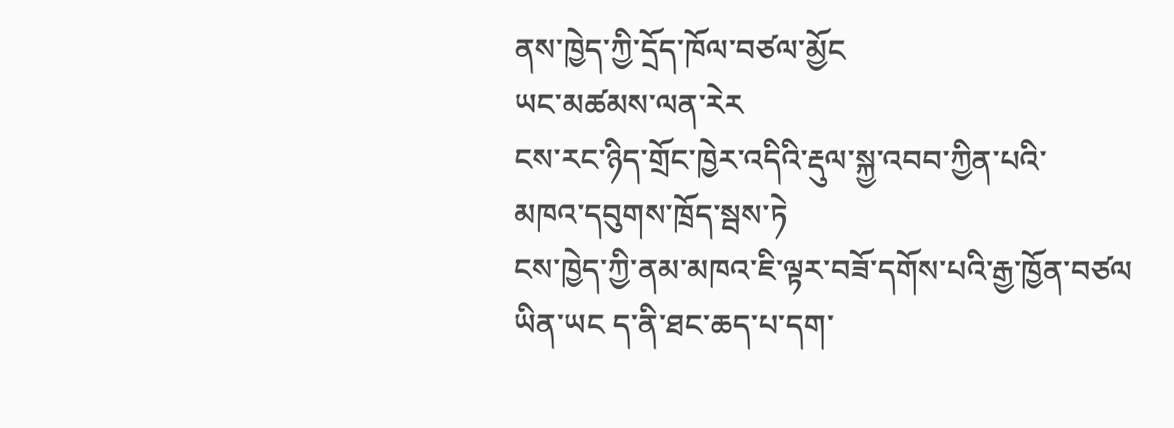ནས་ཁྱེད་ཀྱི་དྲོད་ཁོལ་བཙལ་མྱོང
ཡང་མཚམས་ལན་རེར
ངས་རང་ཉིད་གྲོང་ཁྱེར་འདིའི་རྡུལ་སྐྱ་འབབ་ཀྱིན་པའི་
མཁའ་དབུགས་ཁྲོད་སྦས་ཏེ
ངས་ཁྱེད་ཀྱི་ནམ་མཁའ་ཇི་ལྟར་བཟོ་དགོས་པའི་རྒྱ་ཁྱོན་བཙལ
ཡིན་ཡང ད་ནི་ཐང་ཆད་པ་དག་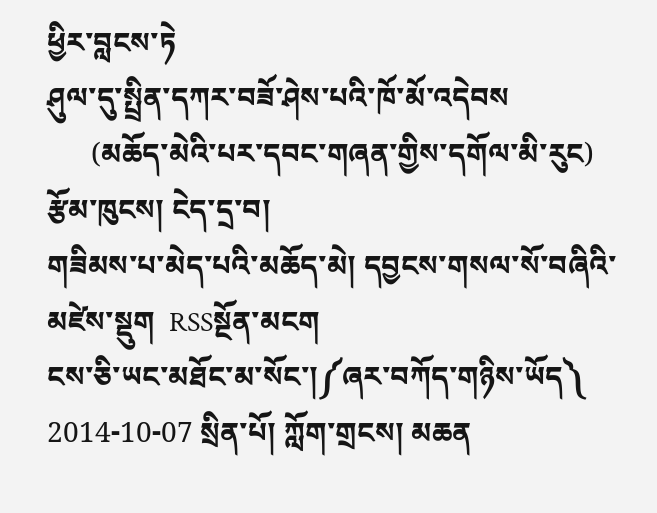ཕྱིར་བླངས་ཏེ
ཤུལ་དུ་སྤྲིན་དཀར་བཟོ་ཤེས་པའི་ཁོ་མོ་འདེབས
      (མཆོད་མེའི་པར་དབང་གཞན་གྱིས་དགོལ་མི་རུང)
རྩོམ་ཁུངས། ངེད་དྲ་བ།
གཟིམས་པ་མེད་པའི་མཆོད་མེ། དབྱངས་གསལ་སོ་བཞིའི་མཛེས་སྡུག  RSSསྔོན་མངག
ངས་ཅི་ཡང་མཐོང་མ་སོང་།༼ཞར་བཀོད་གཉིས་ཡོད༽
2014-10-07 སྲིན་པོ། ཀློག་གྲངས། མཆན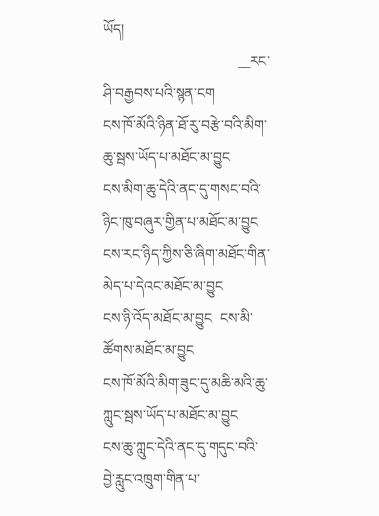ཡོད།
                                     __རང་ཤི་བརྒྱབས་པའི་སྙན་ངག
ངས་ཁོ་མོའི་ཉིན་ཐོ་རུ་བརྩེ་བའི་མིག་ཆུ་སྦས་ཡོད་པ་མཐོང་མ་བྱུང
ངས་མིག་ཆུ་དེའི་ནང་དུ་གསང་བའི་ཉིང་ཁུ་བཞུར་གྱིན་པ་མཐོང་མ་བྱུང
ངས་རང་ཉིད་ཀྱིས་ཅི་ཞིག་མཐོང་གིན་མེད་པ་དེའང་མཐོང་མ་བྱུང
ངས་ཉི་འོད་མཐོང་མ་བྱུང  ངས་མི་ཚོགས་མཐོང་མ་བྱུང
ངས་ཁོ་མོའི་མིག་ཟུང་དུ་མཆི་མའི་ཆུ་ཀླུང་སྦས་ཡོད་པ་མཐོང་མ་བྱུང
ངས་ཆུ་ཀླུང་དེའི་ནང་དུ་གདུང་བའི་བྱེ་རླུང་འཁྲུག་གིན་པ་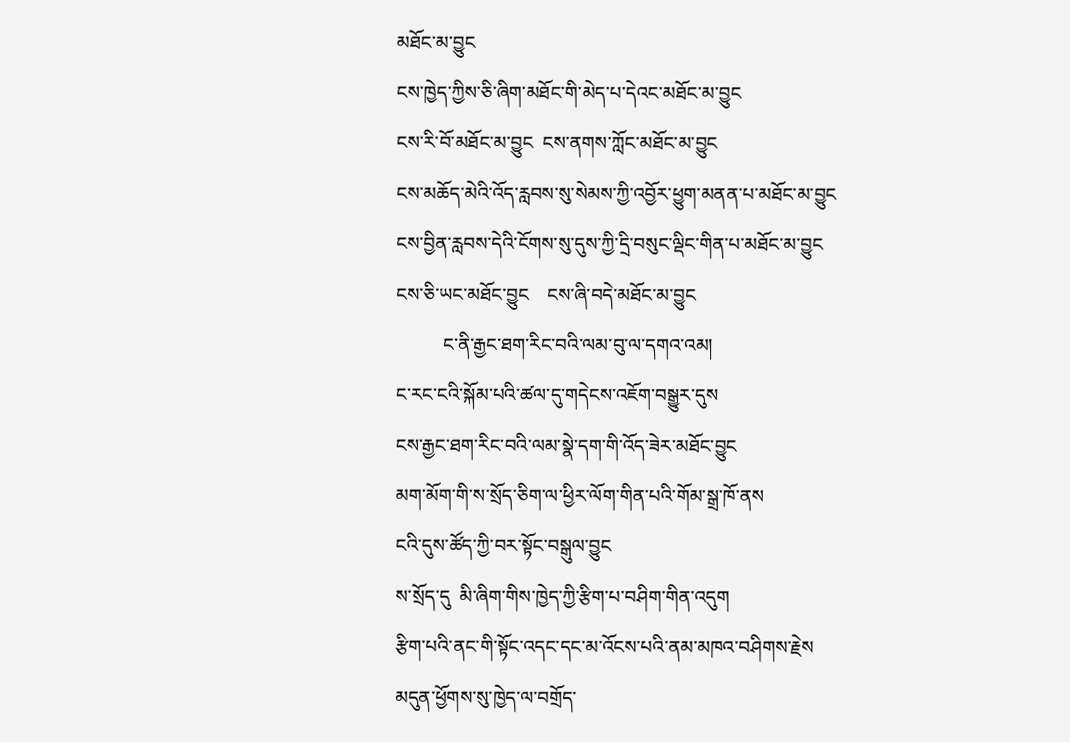མཐོང་མ་བྱུང
ངས་ཁྱེད་ཀྱིས་ཅི་ཞིག་མཐོང་གི་མེད་པ་དེའང་མཐོང་མ་བྱུང
ངས་རི་བོ་མཐོང་མ་བྱུང  ངས་ནགས་ཀློང་མཐོང་མ་བྱུང
ངས་མཆོད་མེའི་འོད་རླབས་སུ་སེམས་ཀྱི་འབྱོར་ཕྱུག་མནན་པ་མཐོང་མ་བྱུང
ངས་བྱིན་རླབས་དེའི་ངོགས་སུ་དུས་ཀྱི་དྲི་བསུང་ལྡིང་གིན་པ་མཐོང་མ་བྱུང
ངས་ཅི་ཡང་མཐོང་བྱུང    ངས་ཞི་བདེ་མཐོང་མ་བྱུང
          ང་ནི་རྒྱང་ཐག་རིང་བའི་ལམ་བུ་ལ་དགའ་འམ།
ང་རང་ངའི་སྐོམ་པའི་ཚལ་དུ་གདེངས་འཇོག་བསྒྱུར་དུས
ངས་རྒྱང་ཐག་རིང་བའི་ལམ་སྣེ་དག་གི་འོད་ཟེར་མཐོང་བྱུང
མག་མོག་གི་ས་སྲོད་ཅིག་ལ་ཕྱིར་ལོག་གིན་པའི་གོམ་སྒྲ་ཁོ་ནས
ངའི་དུས་ཚོད་ཀྱི་བར་སྟོང་བསྒུལ་བྱུང
ས་སྲོད་དུ  མི་ཞིག་གིས་ཁྱེད་ཀྱི་རྩིག་པ་བཤིག་གིན་འདུག
རྩིག་པའི་ནང་གི་སྟོང་འདང་དང་མ་འོངས་པའི་ནམ་མཁའ་བཤིགས་རྗེས
མདུན་ཕྱོགས་སུ་ཁྱེད་ལ་བགྲོད་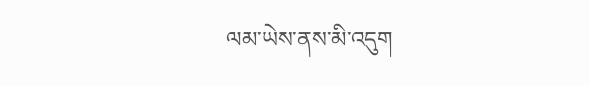ལམ་ཡེས་ནས་མི་འདུག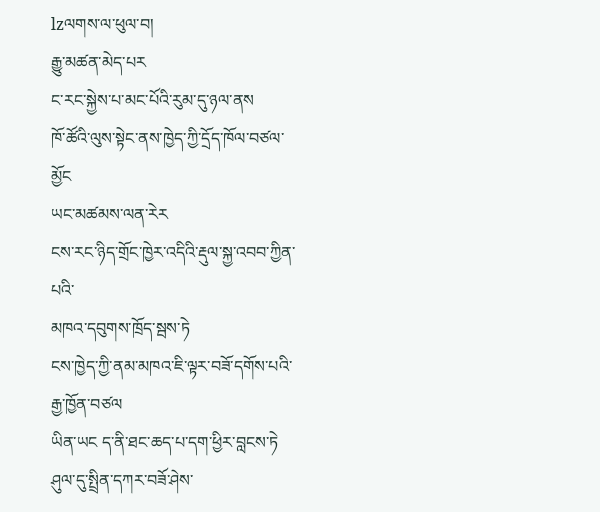lzལགས་ལ་ཕུལ་བ།
རྒྱུ་མཚན་མེད་པར
ང་རང་སྐྱེས་པ་མང་པོའི་རུམ་དུ་ཉལ་ནས
ཁོ་ཚོའི་ལུས་སྟེང་ནས་ཁྱེད་ཀྱི་དྲོད་ཁོལ་བཙལ་མྱོང
ཡང་མཚམས་ལན་རེར
ངས་རང་ཉིད་གྲོང་ཁྱེར་འདིའི་རྡུལ་སྐྱ་འབབ་ཀྱིན་པའི་
མཁའ་དབུགས་ཁྲོད་སྦས་ཏེ
ངས་ཁྱེད་ཀྱི་ནམ་མཁའ་ཇི་ལྟར་བཟོ་དགོས་པའི་རྒྱ་ཁྱོན་བཙལ
ཡིན་ཡང ད་ནི་ཐང་ཆད་པ་དག་ཕྱིར་བླངས་ཏེ
ཤུལ་དུ་སྤྲིན་དཀར་བཟོ་ཤེས་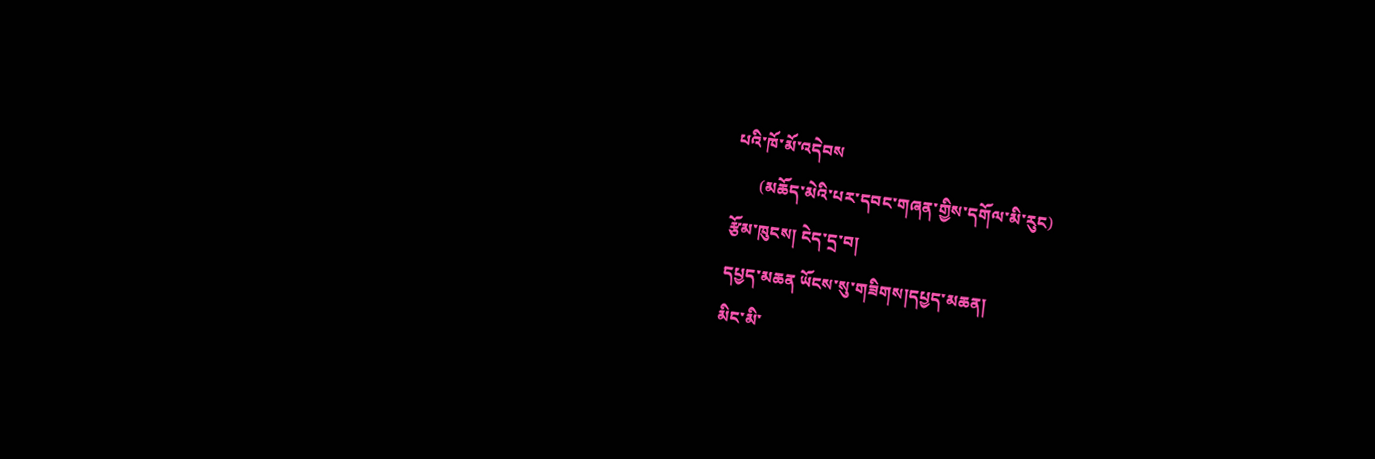པའི་ཁོ་མོ་འདེབས
      (མཆོད་མེའི་པར་དབང་གཞན་གྱིས་དགོལ་མི་རུང)
རྩོམ་ཁུངས། ངེད་དྲ་བ།
དཔྱད་མཆན ཡོངས་སུ་གཟིགས།དཔྱད་མཆན།
མིང་མི་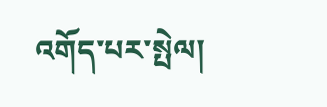འགོད་པར་སྤེལ།